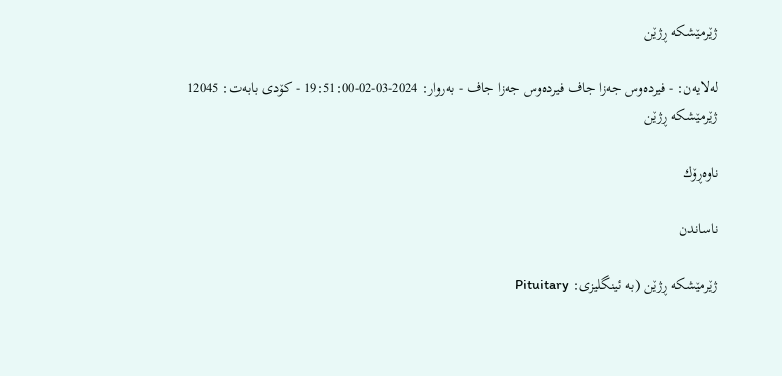ژێرمێشکە ڕژێن

له‌لایه‌ن: - فیردەوس جەزا جاف فیردەوس جەزا جاف - به‌روار: 2024-03-02-19:51:00 - کۆدی بابەت: 12045
ژێرمێشکە ڕژێن

ناوه‌ڕۆك

ناساندن

ژێرمێشکە ڕژێن (بە ئینگلیزی: Pituitary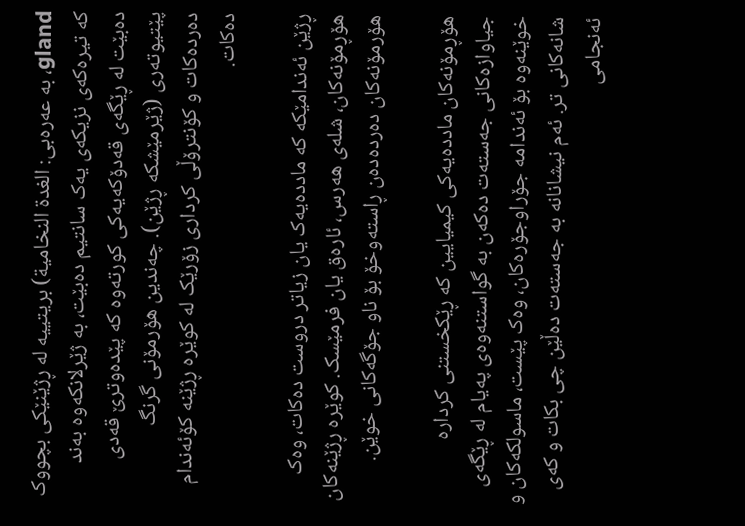gland، بە عەرەبی: الغدة النخامیة) بریتییە لە ڕژێنێکی بچووک کە تیرەکەی نزیکەی یەک سانتیم دەبێت، بە ژێرلانکەوە بەند دەبێت لە ڕێگەی قەدۆکەیەکی کورتەوە کە پێدەوترێ قەدی پێتیوتەری (ژێرمێشکە ڕژێن). چەندین هۆرمۆنی گرنگ دەردەکات و کۆنترۆڵی کرداری زۆرێک لە کوێرە ڕژێنە کۆئەندام دەکات.

ڕژێن ئەندامێکە کە ماددەیەک یان زیاتر دروست دەکات، وەک هۆڕمۆنەکان، شلەی هەرس، ئارەق یان فرمێسک. کوێرە ڕژێنەکان هۆرمۆنەکان دەردەدەن ڕاستەوخۆ بۆ ناو جۆگەکانی خوێن.

هۆڕمۆنەکان ماددەیەکی کیمیایین کە ڕێکخستنی کردارە جیاوازەکانی جەستەت دەکەن بە گواستنەوەی پەیام لە ڕێگەی خوێنەوە بۆ ئەندامە جۆراوجۆرەکان، وەک پێست، ماسولکەکان و شانەکانی تر. ئەم نیشانانە بە جەستەت دەڵێن چی بکات و کەی ئەنجامی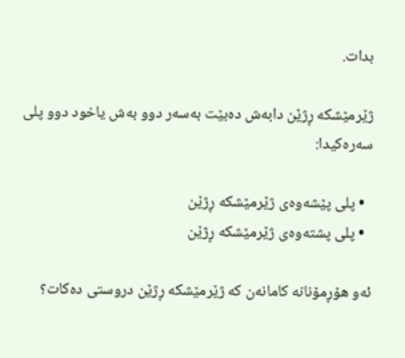بدات.

ژێرمێشکە ڕژێن دابەش دەبێت بەسەر دوو بەش یاخود دوو پلی سەرەکیدا:

  • پلی پێشەوەی ژێرمێشکە ڕژێن
  • پلی پشتەوەی ژێرمێشکە ڕژێن

ئەو هۆڕمۆنانە کامانەن کە ژێرمێشکە ڕژێن دروستی دەکات؟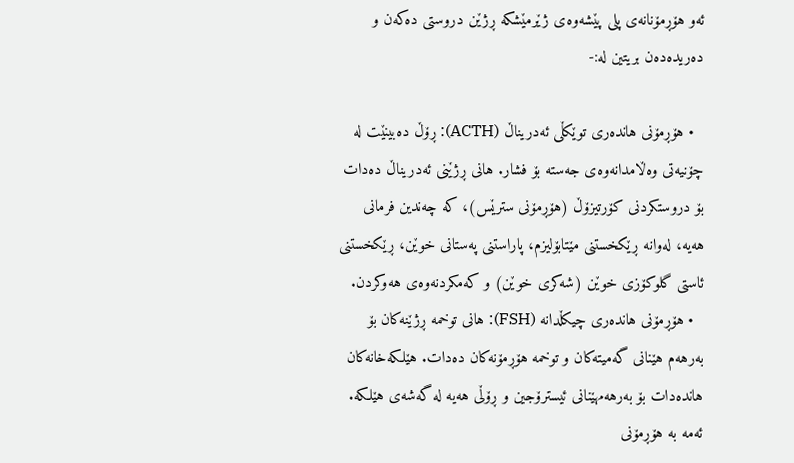ئەو هۆڕمۆنانەی پلی پێشەوەی ژێرمێشکە ڕژێن دروستی دەکەن و دەریدەدەن بریتین لە:-

  • هۆڕمۆنی هاندەری توێکڵی ئەدریناڵ (ACTH): ڕۆڵ دەبینێت لە چۆنیەتی وەڵامدانەوەی جەستە بۆ فشار. هانی ڕژێنی ئەدریناڵ دەدات بۆ دروستکردنی کۆرتیزۆڵ (هۆڕمۆنی سترێس)، کە چەندین فرمانی هەیە، لەوانە ڕێکخستنی مێتابۆلیزم، پاراستنی پەستانی خوێن، ڕێکخستنی ئاستی گلوکۆزی خوێن (شەکری خوێن) و کەمکردنەوەی هەوکردن.
  • هۆڕمۆنی هاندەری چیکڵدانە (FSH): هانی توخمە ڕژێنەکان بۆ بەرهەم هێنانی گەمیتەکان و توخمە هۆڕمۆنەکان دەدات. هێلکەخانەکان هاندەدات بۆ بەرهەمهێنانی ئیسترۆجین و ڕۆڵی هەیە لە گەشەی هێلکە. ئەمە بە هۆڕمۆنی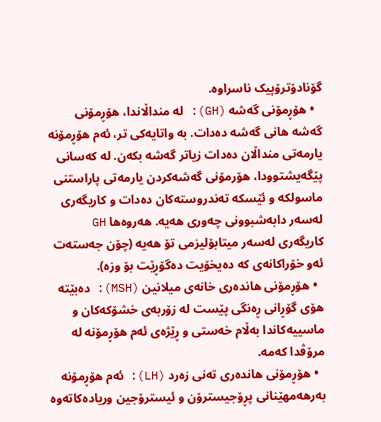گۆنادۆترۆپیک ناسراوە.
  • هۆڕمۆنی گەشە (GH): لە منداڵاندا، هۆڕمۆنی گەشە هانی گەشە دەدات. بە واتایەکی تر، ئەم هۆڕمۆنە یارمەتی منداڵان دەدات زیاتر گەشە بکەن. لە کەسانی پێگەیشتوودا، هۆرمۆنی گەشەکردن یارمەتی پاراستنی ماسولکە و ئێسکە تەندروستەکان دەدات و کاریگەری لەسەر دابەشبوونی چەوری هەیە. هەروەها GH کاریگەری لەسەر میتابۆلیزمی تۆ هەیە (چۆن جەستەت ئەو خۆراکانەی کە دەیخۆیت دەگۆڕێت بۆ وزە).
  • هۆڕمۆنی هاندەری خانەی میلانین (MSH): دەبێتە هۆی گۆڕانی ڕەنگی پێست لە زۆربەی خشۆکەکان و ماسییەکاندا بەڵام خەستی و ڕێژەی ئەم هۆڕمۆنە لە مرۆڤدا کەمە.
  • هۆڕمۆنی هاندەری تەنی زەرد (LH): ئەم هۆڕمۆنە بەرهەمهێنانی پڕۆجیسترۆن و ئیسترۆجین وریادەکاتەوە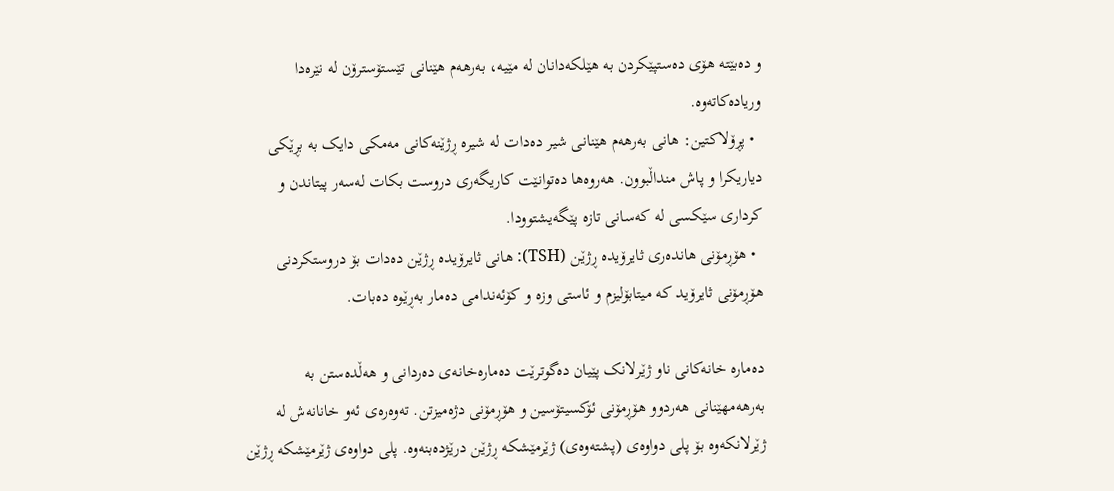و دەبێتە هۆی دەستپێکردن بە هێلکەدانان لە مێیە، بەرهەم هێنانی تێستۆسترۆن لە نێرەدا وریادەکاتەوە.
  • پڕۆلاکتین: هانی بەرهەم هێنانی شیر دەدات لە شیرە ڕژێنەکانی مەمکی دایک بە بڕێکی دیاریکرا و پاش منداڵبوون. هەروەها دەتوانێت کاریگەری دروست بکات لەسەر پیتاندن و کرداری سێکسی لە کەسانی تازە پێگەیشتوودا.
  • هۆڕمۆنی هاندەری ثایرۆیدە ڕژێن (TSH): هانی ثایرۆیدە ڕژێن دەدات بۆ دروستکردنی هۆڕمۆنی ثایرۆید کە میتابۆلیزم و ئاستی وزە و کۆئەندامی دەمار بەڕێوە دەبات.

دەمارە خانەکانی ناو ژێرلانک پێیان دەگوترێت دەمارەخانەی دەردانی و هەڵدەستن بە بەرهەمهێنانی هەردوو هۆڕمۆنی ئۆکسیتۆسین و هۆڕمۆنی دژەمیزتن. تەوەرەی ئەو خانانەش لە ژێرلانکەوە بۆ پلی دواوەی (پشتەوەی) ژێرمێشکە ڕژێن درێژدەبنەوە. پلی دواوەی ژێرمێشکە ڕژێن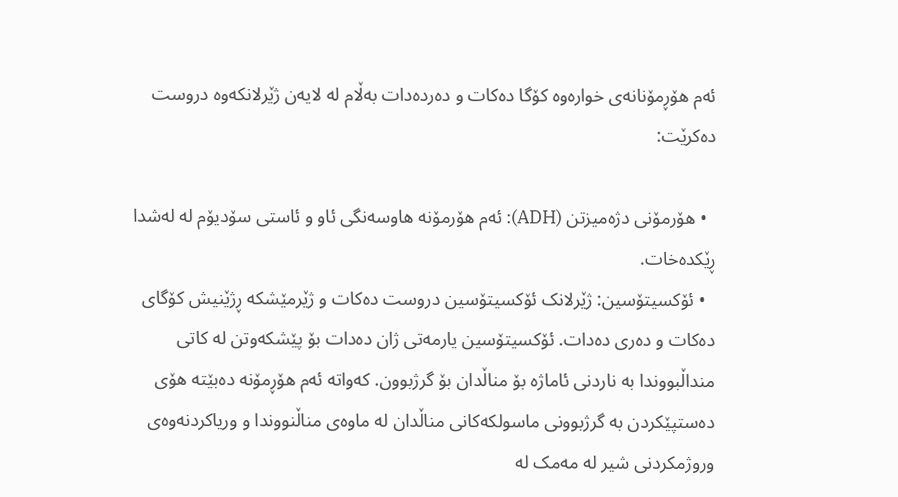ئەم هۆڕمۆنانەی خوارەوە کۆگا دەکات و دەردەدات بەڵام لە لایەن ژێرلانکەوە دروست دەکرێت:

  • هۆرمۆنی دژەمیزتن (ADH): ئەم هۆرمۆنە هاوسەنگی ئاو و ئاستی سۆدیۆم لە لەشدا ڕێکدەخات.
  • ئۆکسیتۆسین: ژێرلانک ئۆکسیتۆسین دروست دەکات و ژێرمێشکە ڕژێنیش کۆگای دەکات و دەری دەدات. ئۆکسیتۆسین یارمەتی ژان دەدات بۆ پێشکەوتن لە کاتی منداڵبووندا بە ناردنی ئاماژە بۆ مناڵدان بۆ گرژبوون. کەواتە ئەم هۆڕمۆنە دەبێتە هۆی دەستپێکردن بە گرژبوونی ماسولکەکانی مناڵدان لە ماوەی مناڵنووندا و وریاکردنەوەی وروژمکردنی شیر لە مەمک لە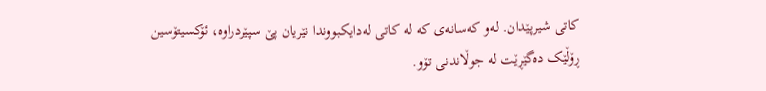کاتی شیرپێدان. لەو کەسانەی کە لە کاتی لەدایکبووندا نێریان پێ سپێردراوە، ئۆکسیتۆسین ڕۆڵێک دەگێڕێت لە جوڵاندنی تۆو.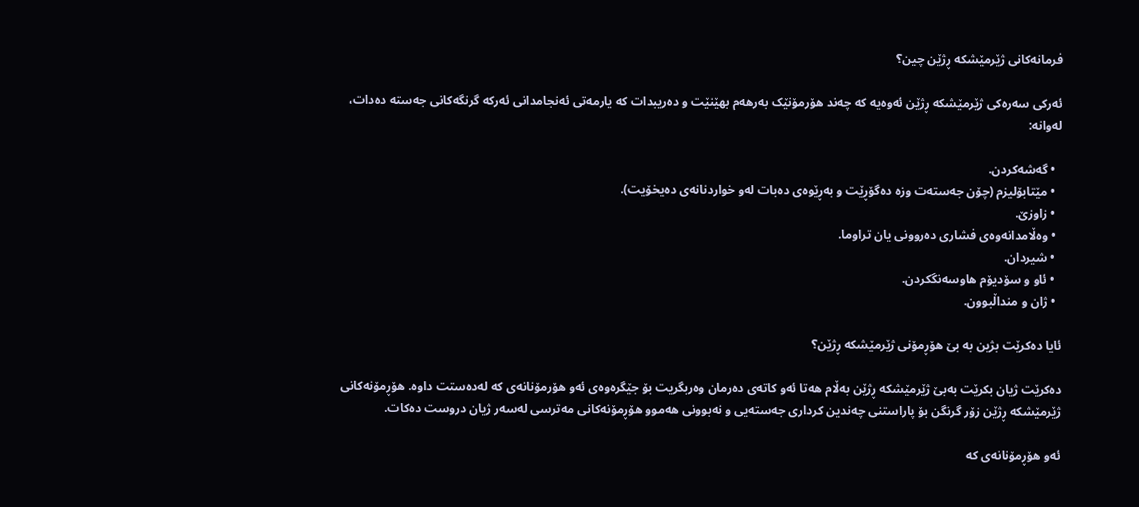فرمانەکانی ژێرمێشکە ڕژێن چین؟

ئەرکی سەرەکی ژێرمێشکە ڕژێن ئەوەیە کە چەند هۆرمۆنێک بەرهەم بهێنێت و دەریبدات کە یارمەتی ئەنجامدانی ئەرکە گرنگەکانی جەستە دەدات، لەوانە:

  • گەشەکردن.
  • مێتابۆلیزم (چۆن جەستەت وزە دەگۆڕێت و بەڕێوەی دەبات لەو خواردنانەی دەیخۆیت).
  • زاوزێ.
  • وەڵامدانەوەی فشاری دەروونی یان تراوما.
  • شیردان.
  • ئاو و سۆدیۆم هاوسەنگکردن.
  • ژان و منداڵبوون.

ئایا دەکرێت بژین بە بێ هۆڕمۆنی ژێرمێشکە ڕژێن؟

دەکرێت ژیان بکرێت بەبێ ژێرمێشکە ڕژێن بەڵام هەتا ئەو کاتەی دەرمان وەربگریت بۆ جێگرەوەی ئەو هۆرمۆنانەی کە لەدەستت داوە. هۆڕمۆنەکانی ژێرمێشکە ڕژێن زۆر گرنگن بۆ پاراستنی چەندین کرداری جەستەیی و نەبوونی هەموو هۆڕمۆنەکانی مەترسی لەسەر ژیان دروست دەکات.

ئەو هۆڕمۆنانەی کە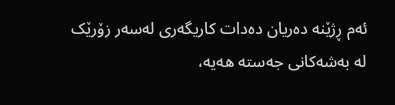ئەم ڕژێنە دەریان دەدات کاریگەری لەسەر زۆرێک لە بەشەکانی جەستە هەیە،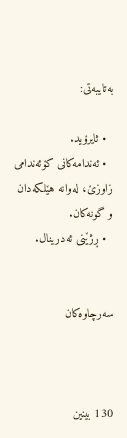بەتایبەتی:

  • ثایرۆید.
  • ئەندامەکانی کۆئەندامی زاوزێ، لەوانە هێلکەدان و گونەکان.
  • ڕژێنی ئەدرینال.


سەرچاوەکان



130 بینین